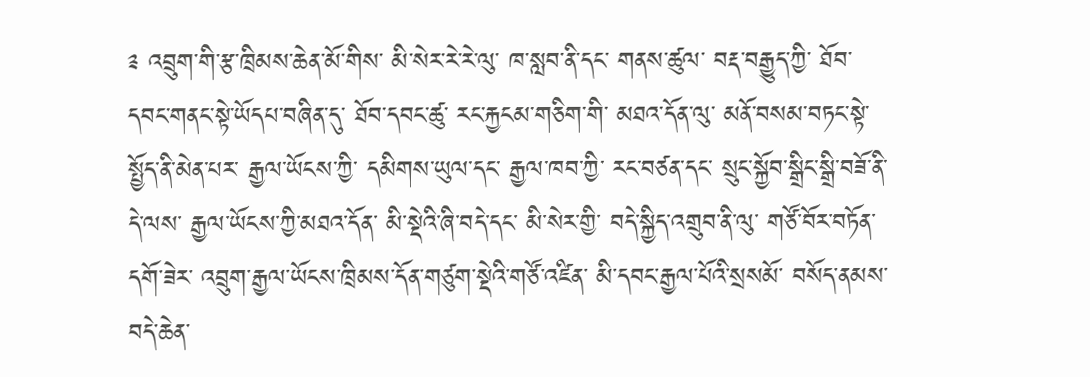༉ འབྲུག་གི་རྩ་ཁྲིམས་ཆེན་མོ་གིས་ མི་སེར་རེ་རེ་ལུ་ ཁ་སླབ་ནི་དང་ གནས་ཚུལ་ བརྡ་བརྒྱུད་ཀྱི་ ཐོབ་དབང་གནང་སྟེ་ཡོདཔ་བཞིན་དུ་ ཐོབ་དབང་ཚུ་ རང་རྐྱངམ་གཅིག་གི་ མཐའ་དོན་ལུ་ མནོ་བསམ་བཏང་སྟེ་ སྤྱོད་ནི་མེན་པར་ རྒྱལ་ཡོངས་ཀྱི་ དམིགས་ཡུལ་དང་ རྒྱལ་ཁབ་ཀྱི་ རང་བཙན་དང་ སྲུང་སྐྱོབ་སྒྲིང་སྒྲི་བཟོ་ནི་ དེ་ལས་ རྒྱལ་ཡོངས་ཀྱི་མཐའ་དོན་ མི་སྡེའི་ཞི་བདེ་དང་ མི་སེར་གྱི་ བདེ་སྐྱིད་འགྲུབ་ནི་ལུ་ གཙོ་བོར་བཏོན་དགོ་ཟེར་ འབྲུག་རྒྱལ་ཡོངས་ཁྲིམས་དོན་གཙུག་སྡེའི་གཙོ་འཛིན་ མི་དབང་རྒྱལ་པོའི་སྲསམོ་ བསོད་ནམས་བདེ་ཆེན་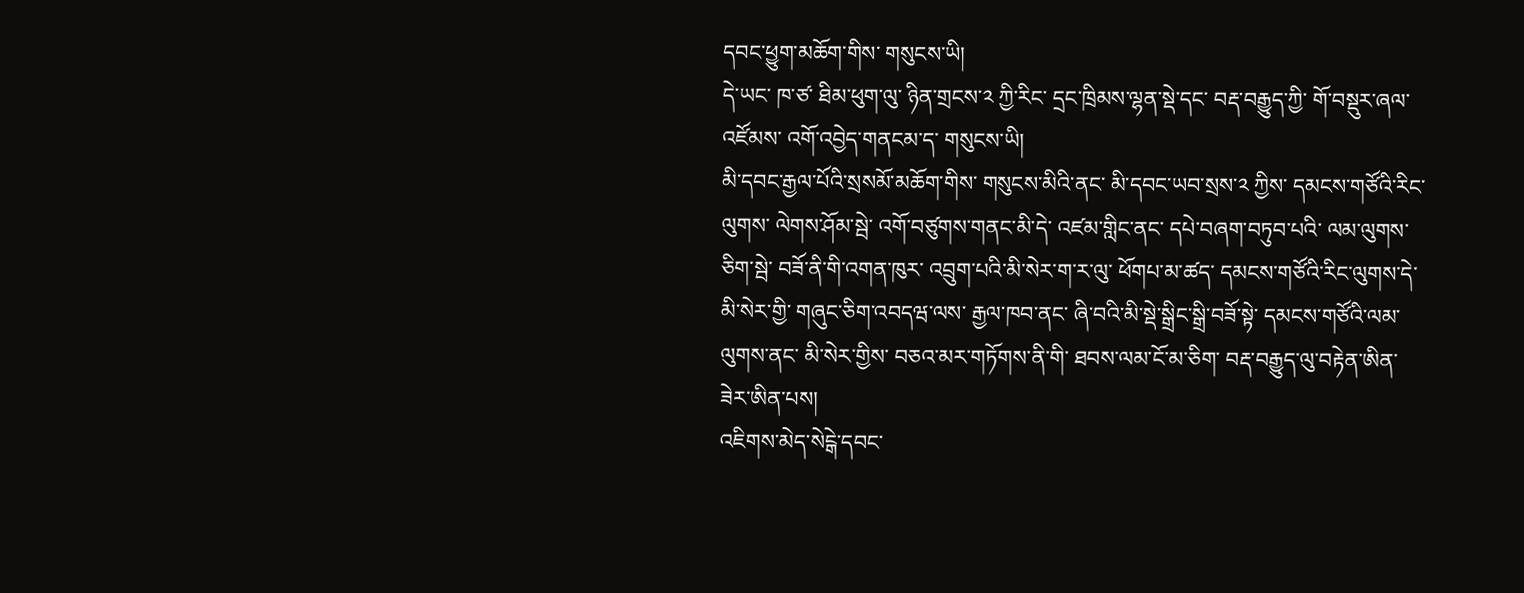དབང་ཕྱུག་མཆོག་གིས་ གསུངས་ཡི།
དེ་ཡང་ ཁ་ཙ་ ཐིམ་ཕུག་ལུ་ ཉིན་གྲངས་༢ ཀྱི་རིང་ དྲང་ཁྲིམས་ལྷན་སྡེ་དང་ བརྡ་བརྒྱུད་ཀྱི་ གོ་བསྡུར་ཞལ་འཛོམས་ འགོ་འབྱེད་གནངམ་ད་ གསུངས་ཡི།
མི་དབང་རྒྱལ་པོའི་སྲསམོ་མཆོག་གིས་ གསུངས་མིའི་ནང་ མི་དབང་ཡབ་སྲས་༢ ཀྱིས་ དམངས་གཙོའི་རིང་ལུགས་ ལེགས་ཤོམ་སྦེ་ འགོ་བཙུགས་གནང་མི་དེ་ འཛམ་གླིང་ནང་ དཔེ་བཞག་བཏུབ་པའི་ ལམ་ལུགས་ཅིག་སྦེ་ བཟོ་ནི་གི་འགན་ཁུར་ འབྲུག་པའི་མི་སེར་ག་ར་ལུ་ ཕོགཔ་མ་ཚད་ དམངས་གཙོའི་རིང་ལུགས་དེ་ མི་སེར་གྱི་ གཞུང་ཅིག་འབདཝ་ལས་ རྒྱལ་ཁབ་ནང་ ཞི་བའི་མི་སྡེ་སྒྲིང་སྒྲི་བཟོ་སྟེ་ དམངས་གཙོའི་ལམ་ལུགས་ནང་ མི་སེར་གྱིས་ བཅའ་མར་གཏོགས་ནི་གི་ ཐབས་ལམ་ངོ་མ་ཅིག་ བརྡ་བརྒྱུད་ལུ་བརྟེན་ཨིན་ཟེར་ཨིན་པས།
འཇིགས་མེད་སེངྒེ་དབང་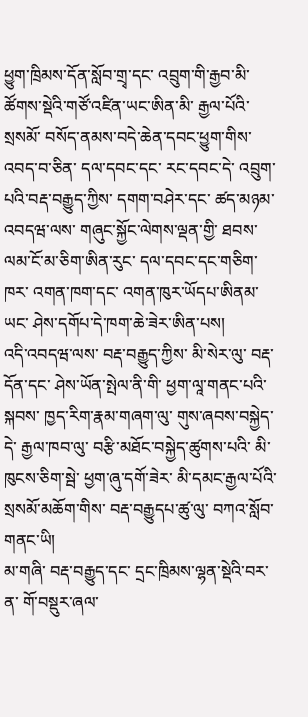ཕྱུག་ཁྲིམས་དོན་སློབ་གྲྭ་དང་ འབྲུག་གི་རྒྱབ་མི་ཚོགས་སྡེའི་གཙོ་འཛིན་ཡང་ཨིན་མི་ རྒྱལ་པོའི་སྲསམོ་ བསོད་ནམས་བདེ་ཆེན་དབང་ཕྱུག་གིས་འབད་བ་ཅིན་ དལ་དབང་དང་ རང་དབང་དེ་ འབྲུག་པའི་བརྡ་བརྒྱུད་ཀྱིས་ དགག་བཤེར་དང་ ཚད་མཉམ་འབདཝ་ལས་ གཞུང་སྐྱོང་ལེགས་ལྡན་གྱི་ ཐབས་ལམ་ངོ་མ་ཅིག་ཨིན་རུང་ དལ་དབང་དང་གཅིག་ཁར་ འགན་ཁག་དང་ འགན་ཁུར་ཡོདཔ་ཨིནམ་ཡང་ ཤེས་དགོཔ་དེ་ཁག་ཆེ་ཟེར་ཨིན་པས།
འདི་འབདཝ་ལས་ བརྡ་བརྒྱུད་ཀྱིས་ མི་སེར་ལུ་ བརྡ་དོན་དང་ ཤེས་ཡོན་སྤེལ་ནི་གི་ ཕྱག་ལཱ་གནང་པའི་སྐབས་ ཁྱད་རིག་རྣམ་གཞག་ལུ་ གུས་ཞབས་བསྐྱེད་དེ་ རྒྱལ་ཁབ་ལུ་ བརྩི་མཐོང་བསྐྱེད་ཚུགས་པའི་ མི་ཁུངས་ཅིག་སྦེ་ ཕྱག་ཞུ་དགོ་ཟེར་ མི་དམང་རྒྱལ་པོའི་སྲསམོ་མཆོག་གིས་ བརྡ་བརྒྱུདཔ་ཚུ་ལུ་ བཀའ་སློབ་གནང་ཡི།
མ་གཞི་ བརྡ་བརྒྱུད་དང་ དྲང་ཁྲིམས་ལྷན་སྡེའི་བར་ན་ གོ་བསྡུར་ཞལ་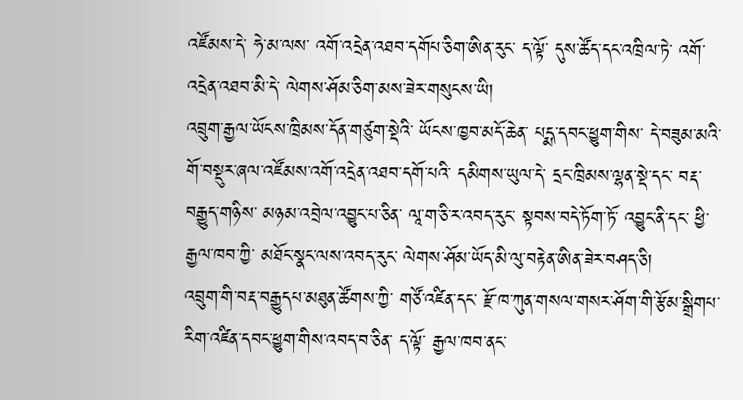འཛོམས་དེ་ ཧེ་མ་ལས་ འགོ་འདྲེན་འཐབ་དགོཔ་ཅིག་ཨིན་རུང་ ད་ལྟོ་ དུས་ཚོད་དང་འཁྲིལ་ཏེ་ འགོ་འདྲེན་འཐབ་མི་དེ་ ལེགས་ཤོམ་ཅིག་མས་ཟེར་གསུངས་ཡི།
འབྲུག་རྒྱལ་ཡོངས་ཁྲིམས་དོན་གཙུག་སྡེའི་ ཡོངས་ཁྱབ་མདོ་ཆེན་ པདྨ་དབང་ཕྱུག་གིས་ དེ་བཟུམ་མའི་ གོ་བསྡུར་ཞལ་འཛོམས་འགོ་འདྲེན་འཐབ་དགོ་པའི་ དམིགས་ཡུལ་དེ་ དྲང་ཁྲིམས་ལྷན་སྡེ་དང་ བརྡ་བརྒྱུད་གཉིས་ མཉམ་འབྲེལ་འབྱུང་པ་ཅིན་ ལཱ་ག་ཅི་ར་འབད་རུང་ སྟབས་བདེ་ཏོག་ཏོ་ འབྱུང་ནི་དང་ ཕྱི་རྒྱལ་ཁབ་ཀྱི་ མཐོང་སྣང་ལས་འབད་རུང་ ལེགས་ཤོམ་ཡོད་མི་ལུ་བརྟེན་ཨིན་ཟེར་བཤད་ཅི།
འབྲུག་གི་བརྡ་བརྒྱུདཔ་མཐུན་ཚོགས་ཀྱི་ གཙོ་འཛིན་དང་ རྫོ་ཁ་ཀུན་གསལ་གསར་ཤོག་གི་རྩོམ་སྒྲིགཔ་ རིག་འཛིན་དབང་ཕྱུག་གིས་འབད་བ་ཅིན་ ད་ལྟོ་ རྒྱལ་ཁབ་ནང་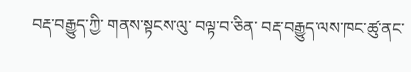བརྡ་བརྒྱུད་ཀྱི་ གནས་སྟངས་ལུ་ བལྟ་བ་ཅིན་ བརྡ་བརྒྱུད་ལས་ཁང་ཚུ་ནང་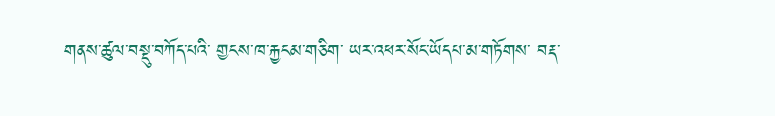གནས་ཚུལ་བསྡུ་བཀོད་པའི་ གྱངས་ཁ་རྐྱངམ་གཅིག་ ཡར་འཕར་སོང་ཡོདཔ་མ་གཏོགས་ བརྡ་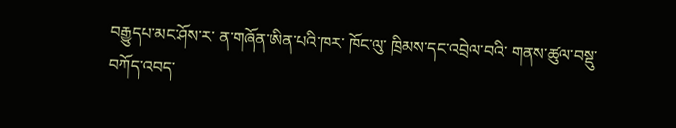བརྒྱུདཔ་མང་ཤོས་ར་ ན་གཞོན་ཨིན་པའི་ཁར་ ཁོང་ལུ་ ཁྲིམས་དང་འབྲེལ་བའི་ གནས་ཚུལ་བསྡུ་བཀོད་འབད་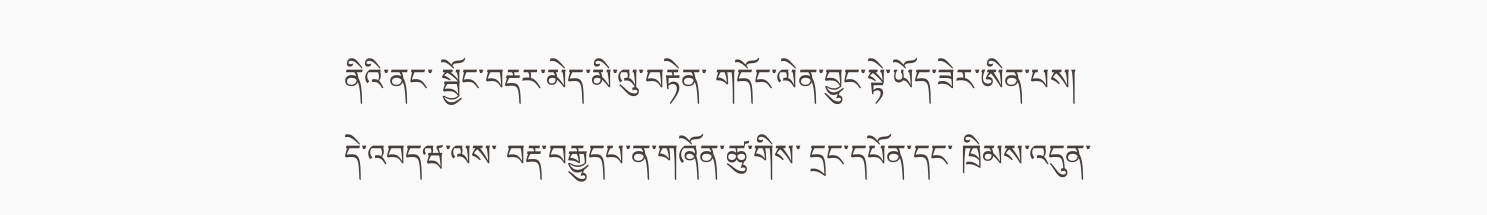ནིའི་ནང་ སྦྱོང་བརྡར་མེད་མི་ལུ་བརྟེན་ གདོང་ལེན་བྱུང་སྟེ་ཡོད་ཟེར་ཨིན་པས།
དེ་འབདཝ་ལས་ བརྡ་བརྒྱུདཔ་ན་གཞོན་ཚུ་གིས་ དྲང་དཔོན་དང་ ཁྲིམས་འདུན་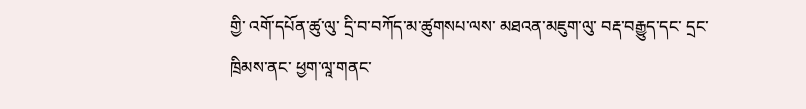གྱི་ འགོ་དཔོན་ཚུ་ལུ་ དྲི་བ་བཀོད་མ་ཚུགསཔ་ལས་ མཐའན་མཇུག་ལུ་ བརྡ་བརྒྱུད་དང་ དྲང་ཁྲིམས་ནང་ ཕྱག་ལཱ་གནང་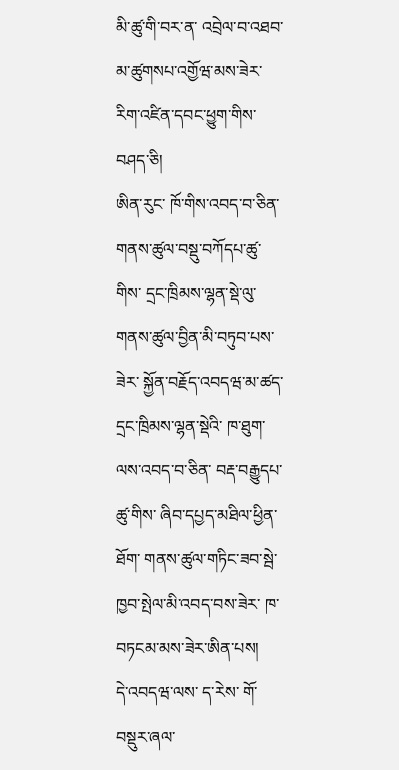མི་ཚུ་གི་བར་ན་ འབྲེལ་བ་འཐབ་མ་ཚུགསཔ་འགྱོཝ་མས་ཟེར་ རིག་འཛིན་དབང་ཕྱུག་གིས་ བཤད་ཅི།
ཨིན་རུང་ ཁོ་གིས་འབད་བ་ཅིན་ གནས་ཚུལ་བསྡུ་བཀོདཔ་ཚུ་གིས་ དྲང་ཁྲིམས་ལྷན་སྡེ་ལུ་ གནས་ཚུལ་བྱིན་མི་བཏུབ་པས་ཟེར་ སྐྱོན་བརྗོད་འབདཝ་མ་ཚད་ དྲང་ཁྲིམས་ལྷན་སྡེའི་ ཁ་ཐུག་ལས་འབད་བ་ཅིན་ བརྡ་བརྒྱུདཔ་ཚུ་གིས་ ཞིབ་དཔྱད་མཐིལ་ཕྱིན་ཐོག་ གནས་ཚུལ་གཏིང་ཟབ་སྦེ་ ཁྱབ་སྤེལ་མི་འབད་བས་ཟེར་ ཁ་བཏངམ་མས་ཟེར་ཨིན་པས།
དེ་འབདཝ་ལས་ ད་རེས་ གོ་བསྡུར་ཞལ་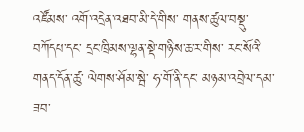འཛོམས་ འགོ་འདྲེན་འཐབ་མི་དེ་གིས་ གནས་ཚུལ་བསྡུ་བཀོདཔ་དང་ དྲང་ཁྲིམས་ལྷན་སྡེ་གཉིས་ཆ་ར་གིས་ རང་སོའི་གནད་དོན་ཚུ་ ལེགས་ཤོམ་སྦེ་ ཧ་གོ་ནི་དང་ མཉམ་འབྲེལ་དམ་ཟབ་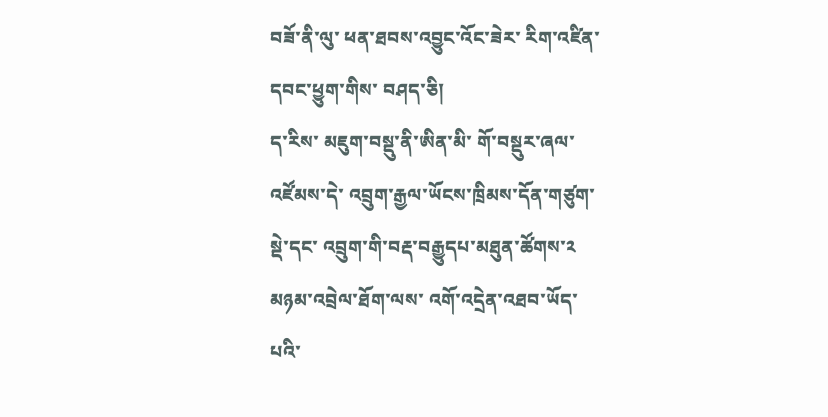བཟོ་ནི་ལུ་ ཕན་ཐབས་འབྱུང་འོང་ཟེར་ རིག་འཛིན་དབང་ཕྱུག་གིས་ བཤད་ཅི།
ད་རིས་ མཇུག་བསྡུ་ནི་ཨིན་མི་ གོ་བསྡུར་ཞལ་འཛོམས་དེ་ འབྲུག་རྒྱལ་ཡོངས་ཁྲིམས་དོན་གཙུག་སྡེ་དང་ འབྲུག་གི་བརྡ་བརྒྱུདཔ་མཐུན་ཚོགས་༢ མཉམ་འབྲེལ་ཐོག་ལས་ འགོ་འདྲེན་འཐབ་ཡོད་པའི་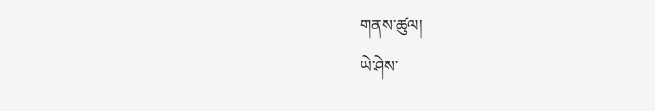གནས་ཚུལ།
ཡེ་ཤེས་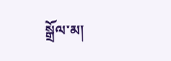སྒྲོལ་མ།